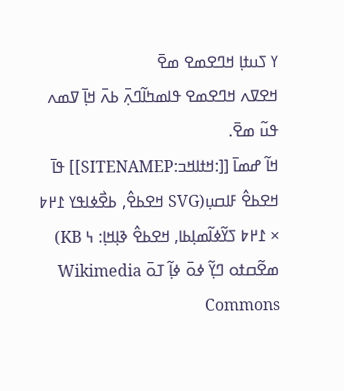ߌ ߖߎߙߊ߲ ߞߣߐߘߐ ߘߐ߫
ߞߐߜߍ ߞߣߐߘߐ ߟߊߘߤߊ߬ߣߍ߲߫ ߕߍ߫ ߞߊ߲߫ ߜߘߍ ߟߎ߬ ߘߐ߫.
ߞߊ߬ ߝߘߊ߫ [[:ߞߙߊߞߏ:SITENAMEP]] ߟߊ߫
ߞߐߕߐ߮ ߓߊߛߎ߲(SVG ߞߐߕߐ߮, ߕߐ߯ߦߊߟߌ ߁߂߈ × ߁߂߈ ߖߌ߬ߦߊ߬ߘߊ߲ߕߊ, ߞߐߕߐ߮ ߢߊ߲ߞߊ߲: ߆ KB)
ߘߐ߬ߛߙߋ ߣߌ߲߬ ߦߋ߫ ߦߊ߲߬ ߠߋ߫ Wikimedia Commons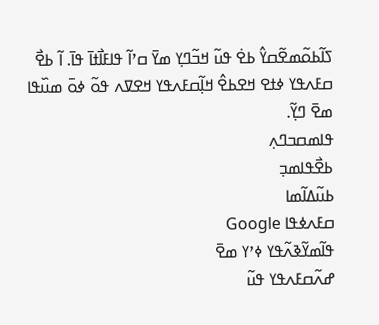ߖߊ߬ߕߋ߬ߘߐ߬ߛߌ߮ ߕߐ߭ ߟߎ߬ ߞߏ߬ߣߌ߲ ߘߌ߫ ߛߴߊ߬ ߟߊߓߊ߯ߙߊ߫ ߟߊ߫. ߊ߬ ߕߐ߯ ߛߓߍߟߌ ߦߙߐ ߞߐߕߐ߮ ߞߊ߲߬ߛߓߍߟߌ ߞߐߜߍ ߟߋ߬ ߦߋ߫ ߘߎ߰ߟߊ ߘߐ߫ ߣߌ߲߬.
ߟߊߘߛߏߣߍ߲
ߕߐ߯ߟߊߘߏ߲
ߕߎ߬ߡߊ߬ߘߊ
ߛߓߍߦߟߊ Google
ߟߊ߬ߘߌ߬ߢߍ߬ߟߌ ߦߴߌ ߘߐ߫
ߝߍ߬ߛߓߍߟߌ ߟߎ߬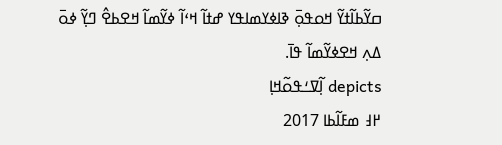ߛߌ߬ߕߊ߬ߙߌ߬ ߞߋߟߋ߲߫ ߢߊߦߌߘߊߟߌ ߝߙߊ߬ ߞߵߊ߬ ߦߌ߬ߘߊ߬ ߞߐߕߐ߮ ߣߌ߲߬ ߦߋ߫ ߡߍ߲ ߞߐߦߌ߬ߘߊ߬ ߟߊ߫.
depicts ߊ߲߬ߜߑߟߋ߬ߞߊ߲
߂߃ ߘߓߊ߬ߕߊ 2017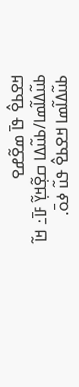ߞߐߕߐ߮ ߟߊ߫ ߘߐ߬ߝߐ
ߕߎ߬ߡߊ߬ߘߊ/ߕߎ߬ߡߊ ߛߐ߲߬ߞߌ߲߬ ߓߊ߫߸ ߞߊ߬ ߕߎ߬ߡߊ߬ߘߊ ߞߐߕߐ߮ ߟߎ߬ ߦߋ߫.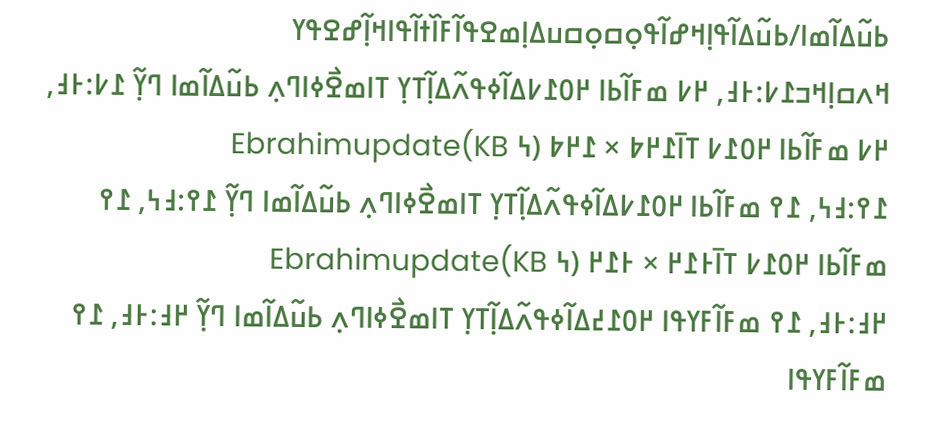ߕߎ߬ߡߊ߬ߘߊ/ߕߎ߬ߡߊ߬ߟߊ߲ߞߝߊ߬ߟߋ߲ߛߋ߲ߛߎߡߊ߲ߘߐߟߊ߬ߓߊ߰ߙߊ߬ߟߊߞߊ߲߬ߝߐߟߌ
ߞߍߛߊ߲ߞߏ߁߇:߅߃, ߂߇ ߘߓߊ߬ߕߊ ߂߀߁߇ߡߊ߬ߦߟߍ߬ߡߊ߲߬ߠߌ߲ ߠߊߘߐ߯ߦߊߣߍ߲ ߕߎ߬ߡߊ߬ߘߊ ߣߌ߲߬ ߁߇:߅߃, ߂߇ ߘߓߊ߬ߕߊ ߂߀߁߇ ߠߊ߫߁߂߈ × ߁߂߈ (߆ KB)Ebrahimupdate
߁߉:߃߆, ߁߉ ߘߓߊ߬ߕߊ ߂߀߁߇ߡߊ߬ߦߟߍ߬ߡߊ߲߬ߠߌ߲ ߠߊߘߐ߯ߦߊߣߍ߲ ߕߎ߬ߡߊ߬ߘߊ ߣߌ߲߬ ߁߉:߃߆, ߁߉ ߘߓߊ߬ߕߊ ߂߀߁߇ ߠߊ߫߅߁߂ × ߅߁߂ (߆ KB)Ebrahimupdate
߂߃:߅߃, ߁߉ ߘߓߊ߬ߓߌߟߊ ߂߀߁߄ߡߊ߬ߦߟߍ߬ߡߊ߲߬ߠߌ߲ ߠߊߘߐ߯ߦߊߣߍ߲ ߕߎ߬ߡߊ߬ߘߊ ߣߌ߲߬ ߂߃:߅߃, ߁߉ ߘߓߊ߬ߓߌߟߊ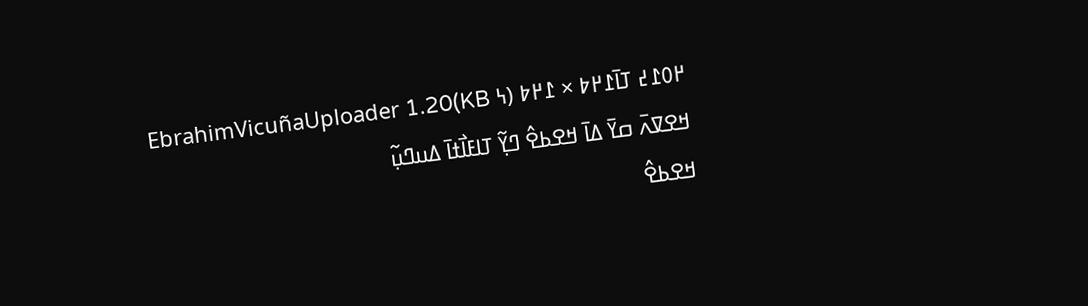߂߀߁߄ ߠߊ߫߁߂߈ × ߁߂߈ (߆ KB)EbrahimVicuñaUploader 1.20
ߞߐߜߍ߫ ߛߌ߫ ߡߊ߫ ߞߐߕߐ߮ ߣߌ߲߬ ߠߊߓߊ߯ߙߊ߫ ߡߎߣߎ߲߬
ߞߐߕߐ߮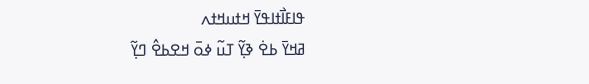ߟߊߓߊ߯ߙߊߟߌ߫ ߞߙߎߞߙߍ
ߥߞߌ߫ ߕߐ߭ ߢߌ߲߬ ߠߎ߬ ߦߋ߫ ߞߐߕߐ߮ ߣߌ߲߬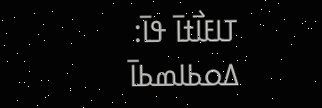ߠߊߓߊ߯ߙߊ߫ ߟߊ߫:
ߡߋߕߊߘߕߊ߫